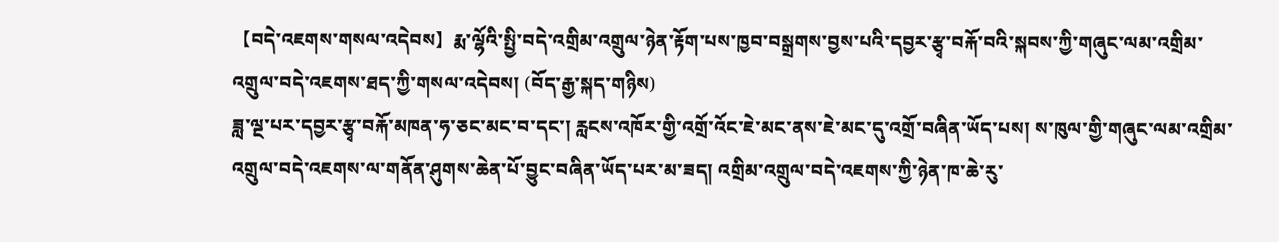【བདེ་འཇགས་གསལ་འདེབས】རྨ་ལྷོའི་སྤྱི་བདེ་འགྲིམ་འགྲུལ་ཉེན་རྟོག་པས་ཁྱབ་བསྒྲགས་བྱས་པའི་དབྱར་རྩྭ་བརྐོ་བའི་སྐབས་ཀྱི་གཞུང་ལམ་འགྲིམ་འགྲུལ་བདེ་འཇགས་ཐད་ཀྱི་གསལ་འདེབས། (བོད་རྒྱ་སྐད་གཉིས)
ཟླ་ལྔ་པར་དབྱར་རྩྭ་བརྐོ་མཁན་ཧ་ཅང་མང་བ་དང་། རླངས་འཁོར་གྱི་འགྲོ་འོང་ཇེ་མང་ནས་ཇེ་མང་དུ་འགྲོ་བཞིན་ཡོད་པས། ས་ཁུལ་གྱི་གཞུང་ལམ་འགྲིམ་འགྲུལ་བདེ་འཇགས་ལ་གནོན་ཤུགས་ཆེན་པོ་བྱུང་བཞིན་ཡོད་པར་མ་ཟད། འགྲིམ་འགྲུལ་བདེ་འཇགས་ཀྱི་ཉེན་ཁ་ཆེ་རུ་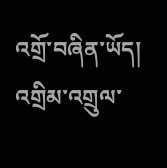འགྲོ་བཞིན་ཡོད། འགྲིམ་འགྲུལ་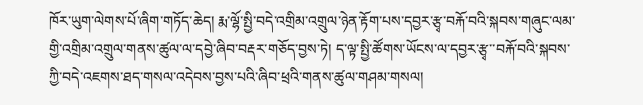ཁོར་ཡུག་ལེགས་པོ་ཞིག་གཏོད་ཆེད། རྨ་ལྷོ་སྤྱི་བདེ་འགྲིམ་འགྲུལ་ཉེན་རྟོག་པས་དབྱར་རྩྭ་བརྐོ་བའི་སྐབས་གཞུང་ལམ་གྱི་འགྲིམ་འགྲུལ་གནས་ཚུལ་ལ་དབྱེ་ཞིབ་བརྡར་གཅོད་བྱས་ཏེ། ད་ལྟ་སྤྱི་ཚོགས་ཡོངས་ལ་དབྱར་རྩྭ་་བརྐོ་བའི་སྐབས་ཀྱི་བདེ་འཇགས་ཐད་གསལ་འདེབས་བྱས་པའི་ཞིབ་ཕྲའི་གནས་ཚུལ་གཤམ་གསལ།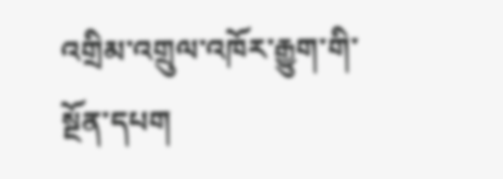འགྲིམ་འགྲུལ་འཁོར་རྒྱུག་གི་སྔོན་དཔག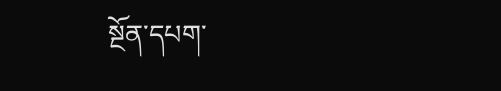སྔོན་དཔག་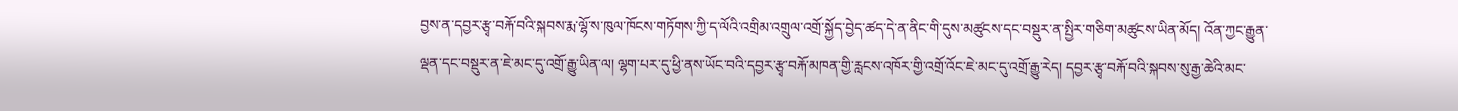བྱས་ན་དབྱར་རྩྭ་བརྐོ་བའི་སྐབས་རྨ་ལྷོ་ས་ཁུལ་ཁོངས་གཏོགས་ཀྱི་ད་ལོའི་འགྲིམ་འགྲུལ་འགྲོ་སྐྱོད་བྱེད་ཚད་དེ་ན་ནིང་གི་དུས་མཚུངས་དང་བསྡུར་ན་སྤྱིར་གཅིག་མཚུངས་ཡིན་མོད། འོན་ཀྱང་རྒྱུན་ལྡན་དང་བསྡུར་ན་ཇེ་མང་དུ་འགྲོ་རྒྱུ་ཡིན་ལ། ལྷག་པར་དུ་ཕྱི་ནས་ཡོང་བའི་དབྱར་རྩྭ་བརྐོ་མཁན་གྱི་རླངས་འཁོར་གྱི་འགྲོ་འོང་ཇེ་མང་དུ་འགྲོ་རྒྱུ་རེད། དབྱར་རྩྭ་བརྐོ་བའི་སྐབས་སུ་རྒྱ་ཆེའི་མང་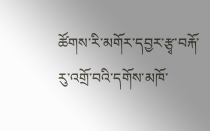ཚོགས་རི་མགོར་དབྱར་རྩྭ་བརྐོ་རུ་འགྲོ་བའི་དགོས་མཁོ་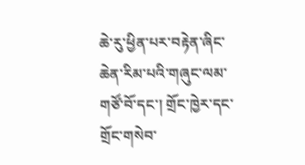ཆེ་རུ་ཕྱིན་པར་བརྟེན་ཞིང་ཆེན་རིམ་པའི་གཞུང་ལམ་གཙོ་བོ་དང་། གྲོང་ཁྱེར་དང་གྲོང་གསེབ་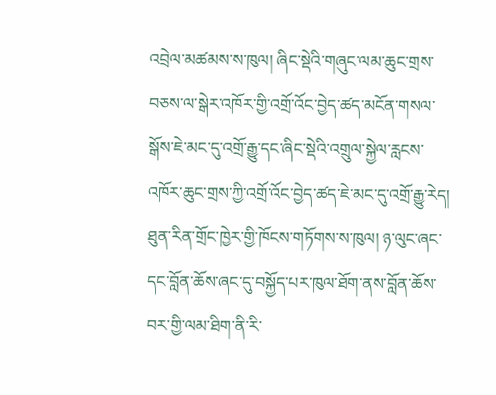འབྲེལ་མཚམས་ས་ཁུལ། ཞིང་སྡེའི་གཞུང་ལམ་ཆུང་གྲས་བཅས་ལ་སྒེར་འཁོར་གྱི་འགྲོ་འོང་བྱེད་ཚད་མངོན་གསལ་སྒོས་ཇེ་མང་དུ་འགྲོ་རྒྱུ་དང་ཞིང་སྡེའི་འགྲུལ་སྐྱེལ་རླངས་འཁོར་ཆུང་གྲས་ཀྱི་འགྲོ་འོང་བྱེད་ཚད་ཇེ་མང་དུ་འགྲོ་རྒྱུ་རེད།
ཐུན་རིན་གྲོང་ཁྱེར་གྱི་ཁོངས་གཏོགས་ས་ཁུལ། ཉ་ལུང་ཞང་དང་བློན་ཆོས་ཞང་དུ་བསྐྱོད་པར་ཁུལ་ཐོག་ནས་བློན་ཆོས་བར་གྱི་ལམ་ཐིག་ནི་རི་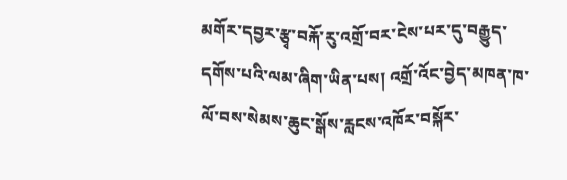མགོར་དབྱར་རྩྭ་བརྐོ་རུ་འགྲོ་བར་ངེས་པར་དུ་བརྒྱུད་དགོས་པའི་ལམ་ཞིག་ཡིན་པས། འགྲོ་འོང་བྱེད་མཁན་ཁ་ལོ་བས་སེམས་ཆུང་སྒོས་རླངས་འཁོར་བསྐོར་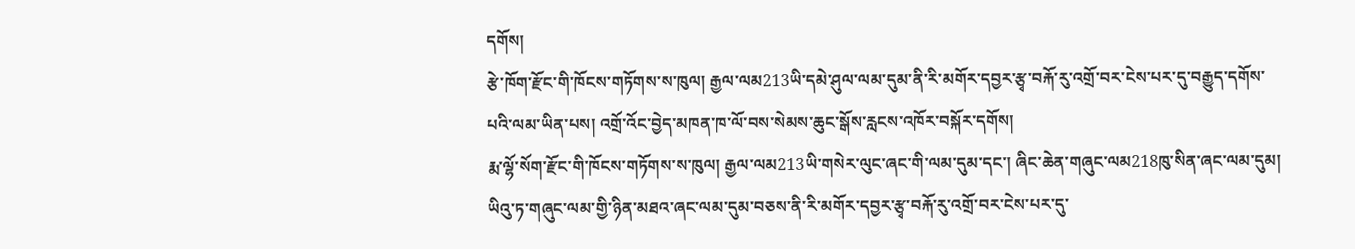དགོས།
རྩེ་ཁོག་རྫོང་གི་ཁོངས་གཏོགས་ས་ཁུལ། རྒྱལ་ལམ213ཡི་དམེ་ཤུལ་ལམ་དུམ་ནི་རི་མགོར་དབྱར་རྩྭ་བརྐོ་རུ་འགྲོ་བར་ངེས་པར་དུ་བརྒྱུད་དགོས་པའི་ལམ་ཡིན་པས། འགྲོ་འོང་བྱེད་མཁན་ཁ་ལོ་བས་སེམས་ཆུང་སྒོས་རླངས་འཁོར་བསྐོར་དགོས།
རྨ་ལྷོ་སོག་རྫོང་གི་ཁོངས་གཏོགས་ས་ཁུལ། རྒྱལ་ལམ213ཡི་གསེར་ལུང་ཞང་གི་ལམ་དུམ་དང་། ཞིང་ཆེན་གཞུང་ལམ218ཁུ་སིན་ཞང་ལམ་དུམ། ཡིའུ་ཏ་གཞུང་ལམ་གྱི་ཉིན་མཐའ་ཞང་ལམ་དུམ་བཅས་ནི་རི་མགོར་དབྱར་རྩྭ་བརྐོ་རུ་འགྲོ་བར་ངེས་པར་དུ་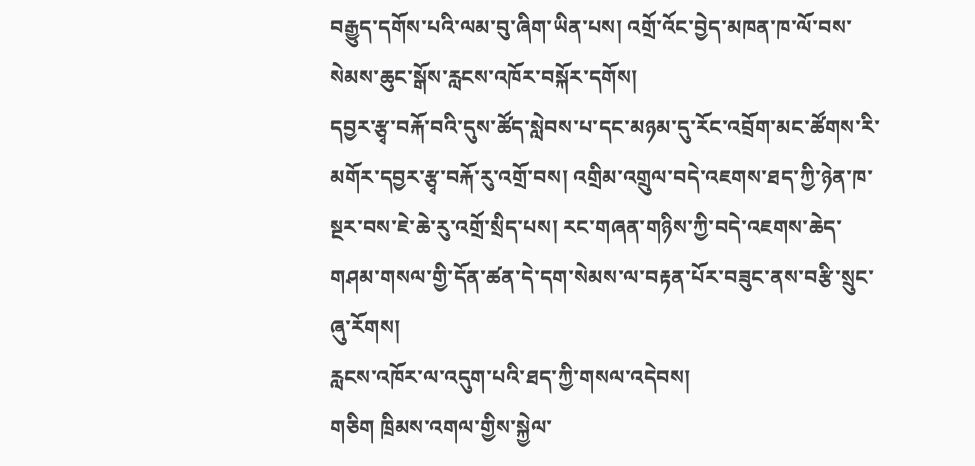བརྒྱུད་དགོས་པའི་ལམ་བུ་ཞིག་ཡིན་པས། འགྲོ་འོང་བྱེད་མཁན་ཁ་ལོ་བས་སེམས་ཆུང་སྒོས་རླངས་འཁོར་བསྐོར་དགོས།
དབྱར་རྩྭ་བརྐོ་བའི་དུས་ཚོད་སླེབས་པ་དང་མཉམ་དུ་རོང་འབྲོག་མང་ཚོགས་རི་མགོར་དབྱར་རྩྭ་བརྐོ་རུ་འགྲོ་བས། འགྲིམ་འགྲུལ་བདེ་འཇགས་ཐད་ཀྱི་ཉེན་ཁ་སྔར་བས་ཇེ་ཆེ་རུ་འགྲོ་སྲིད་པས། རང་གཞན་གཉིས་ཀྱི་བདེ་འཇགས་ཆེད་གཤམ་གསལ་གྱི་དོན་ཚན་དེ་དག་སེམས་ལ་བརྟན་པོར་བཟུང་ནས་བརྩི་སྲུང་ཞུ་རོགས།
རླངས་འཁོར་ལ་འདུག་པའི་ཐད་ཀྱི་གསལ་འདེབས།
གཅིག ཁྲིམས་འགལ་གྱིས་སྐྱེལ་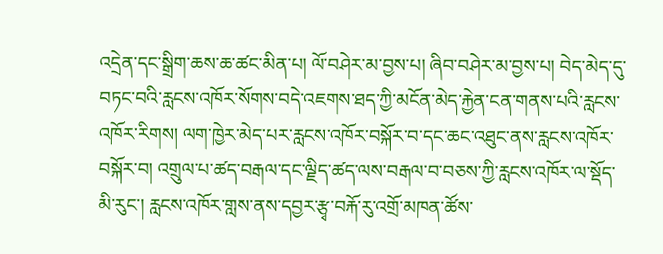འདྲེན་དང་སྒྲིག་ཆས་ཆ་ཚང་མིན་པ། ལོ་བཤེར་མ་བྱས་པ། ཞིབ་བཤེར་མ་བྱས་པ། བེད་མེད་དུ་བཏང་བའི་རླངས་འཁོར་སོགས་བདེ་འཇགས་ཐད་ཀྱི་མངོན་མེད་རྐྱེན་ངན་གནས་པའི་རླངས་འཁོར་རིགས། ལག་ཁྱེར་མེད་པར་རླངས་འཁོར་བསྐོར་བ་དང་ཆང་འཐུང་ནས་རླངས་འཁོར་བསྐོར་བ། འགྲུལ་པ་ཚད་བརྒལ་དང་ལྗིད་ཚད་ལས་བརྒལ་བ་བཅས་ཀྱི་རླངས་འཁོར་ལ་སྡོད་མི་རུང་། རླངས་འཁོར་གླས་ནས་དབྱར་རྩྭ་བརྐོ་རུ་འགྲོ་མཁན་ཚོས་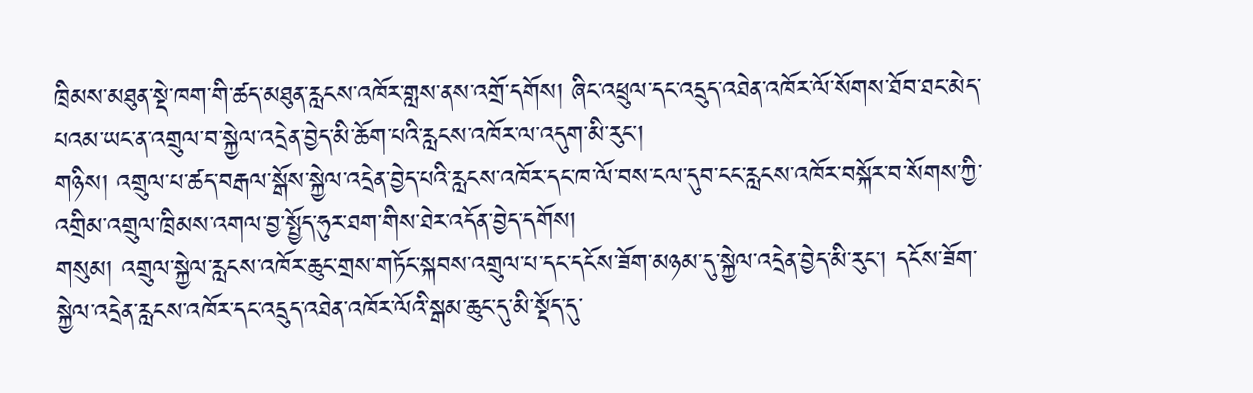ཁྲིམས་མཐུན་སྡེ་ཁག་གི་ཚད་མཐུན་རླངས་འཁོར་གླས་ནས་འགྲོ་དགོས། ཞིང་འཕྲུལ་དང་འདྲུད་འཐེན་འཁོར་ལོ་སོགས་ཐོབ་ཐང་མེད་པའམ་ཡང་ན་འགྲུལ་བ་སྐྱེལ་འདྲེན་བྱེད་མི་ཆོག་པའི་རླངས་འཁོར་ལ་འདུག་མི་རུང་།
གཉིས། འགྲུལ་པ་ཚད་བརྒལ་སྒོས་སྐྱེལ་འདྲེན་བྱེད་པའི་རླངས་འཁོར་དང་ཁ་ལོ་བས་ངལ་དུབ་ངང་རླངས་འཁོར་བསྐོར་བ་སོགས་ཀྱི་འགྲིམ་འགྲུལ་ཁྲིམས་འགལ་བྱ་སྤྱོད་ཧུར་ཐག་གིས་ཐེར་འདོན་བྱེད་དགོས།
གསུམ། འགྲུལ་སྐྱེལ་རླངས་འཁོར་ཆུང་གྲས་གཏོང་སྐབས་འགྲུལ་པ་དང་དངོས་ཟོག་མཉམ་དུ་སྐྱེལ་འདྲེན་བྱེད་མི་རུང་། དངོས་ཟོག་སྐྱེལ་འདྲེན་རླངས་འཁོར་དང་འདྲུད་འཐེན་འཁོར་ལོའི་སྒམ་ཆུང་དུ་མི་སྡོད་དུ་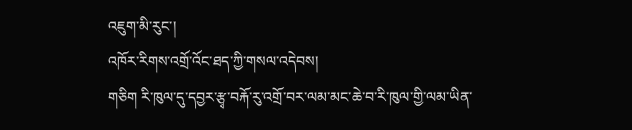འཇུག་མི་རུང་།
འཁོར་རིགས་འགྲོ་འོང་ཐད་ཀྱི་གསལ་འདེབས།
གཅིག རི་ཁུལ་དུ་དབྱར་རྩྭ་བརྐོ་རུ་འགྲོ་བར་ལམ་མང་ཆེ་བ་རི་ཁུལ་གྱི་ལམ་ཡིན་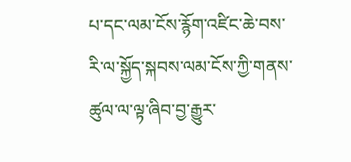པ་དང་ལམ་ངོས་རྙོག་འཛིང་ཆེ་བས་རི་ལ་སྐྱོད་སྐབས་ལམ་ངོས་ཀྱི་གནས་ཚུལ་ལ་ལྟ་ཞིབ་བྱ་རྒྱུར་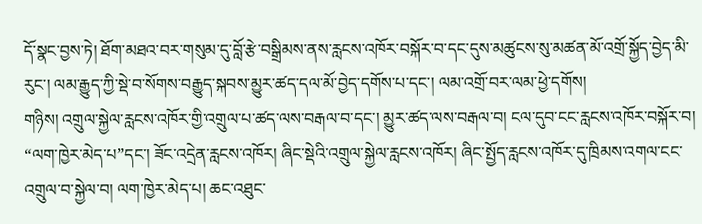དོ་སྣང་བྱས་ཏེ། ཐོག་མཐའ་བར་གསུམ་དུ་བློ་རྩེ་བསྒྲིམས་ནས་རླངས་འཁོར་བསྐོར་བ་དང་དུས་མཚུངས་སུ་མཚན་མོ་འགྲོ་སྐྱོད་བྱེད་མི་རུང་། ལམ་རྒྱུད་ཀྱི་སྡེ་བ་སོགས་བརྒྱུད་སྐབས་མྱུར་ཚད་དལ་མོ་བྱེད་དགོས་པ་དང་། ལམ་འགྲོ་བར་ལམ་ཕྱེ་དགོས།
གཉིས། འགྲུལ་སྐྱེལ་རླངས་འཁོར་གྱི་འགྲུལ་པ་ཚད་ལས་བརྒལ་བ་དང་། མྱུར་ཚད་ལས་བརྒལ་བ། ངལ་དུབ་ངང་རླངས་འཁོར་བསྐོར་བ། “ལག་ཁྱེར་མེད་པ”དང་། ཟོང་འདྲེན་རླངས་འཁོར། ཞིང་སྡེའི་འགྲུལ་སྐྱེལ་རླངས་འཁོར། ཞིང་སྤྱོད་རླངས་འཁོར་དུ་ཁྲིམས་འགལ་ངང་འགྲུལ་བ་སྐྱེལ་བ། ལག་ཁྱེར་མེད་པ། ཆང་འཐུང་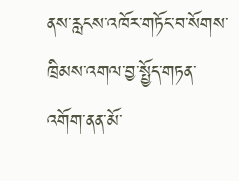ནས་རླངས་འཁོར་གཏོང་བ་སོགས་ཁྲིམས་འགལ་བྱ་སྤྱོད་གཏན་འགོག་ནན་མོ་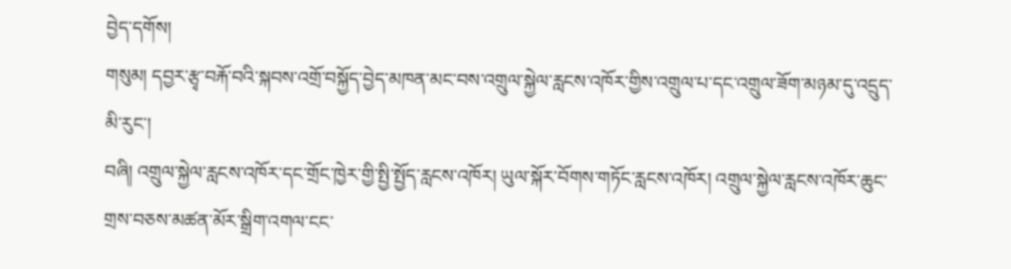བྱེད་དགོས།
གསུམ། དབྱར་རྩྭ་བརྐོ་བའི་སྐབས་འགྲོ་བསྐྱོད་བྱེད་མཁན་མང་བས་འགྲུལ་སྐྱེལ་རླངས་འཁོར་གྱིས་འགྲུལ་པ་དང་འགྲུལ་ཟོག་མཉམ་དུ་འདྲུད་མི་རུང་།
བཞི། འགྲུལ་སྐྱེལ་རླངས་འཁོར་དང་གྲོང་ཁྱེར་གྱི་སྤྱི་སྤྱོད་རླངས་འཁོར། ཡུལ་སྐོར་བོགས་གཏོང་རླངས་འཁོར། འགྲུལ་སྐྱེལ་རླངས་འཁོར་ཆུང་གྲས་བཅས་མཚན་མོར་སྒྲིག་འགལ་ངང་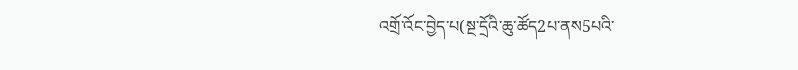འགྲོ་འོང་བྱེད་པ(སྔ་དྲོའི་ཆུ་ཚོད2པ་ནས5པའི་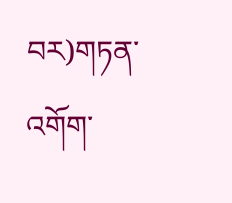བར)གཏན་འགོག་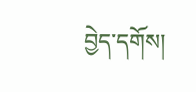བྱེད་དགོས།